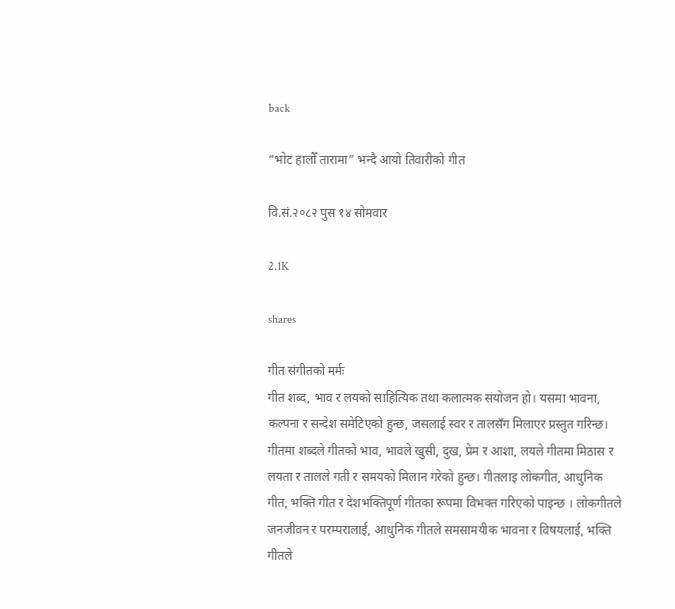back

“भोट हालौँ तारामा” भन्दै आयो तिवारीको गीत

वि.सं.२०८२ पुस १४ सोमवार

2.1K

shares

गीत संगीतको मर्मः
गीत शब्द, भाव र लयको साहित्यिक तथा कलात्मक संयोजन हो। यसमा भावना, कल्पना र सन्देश समेटिएको हुन्छ, जसलाई स्वर र तालसँग मिलाएर प्रस्तुत गरिन्छ। गीतमा शब्दले गीतको भाव, भावले खुसी, दुख, प्रेम र आशा, लयले गीतमा मिठास र लयता र तालले गती र समयको मिलान गरेको हुन्छ। गीतलाइ लोकगीत, आधुनिक गीत, भक्ति गीत र देशभक्तिपूर्ण गीतका रूपमा विभक्त गरिएको पाइन्छ । लोकगीतले जनजीवन र परम्परालाई, आधुनिक गीतले समसामयीक भावना र विषयलाई, भक्ति गीतले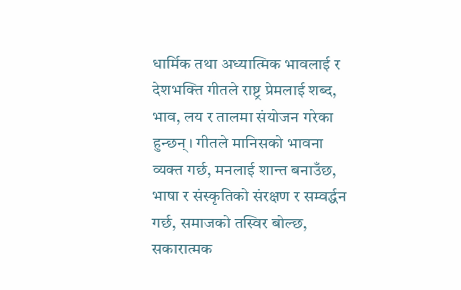धार्मिक तथा अध्यात्मिक भावलाई र देशभक्ति गीतले राष्ट्र प्रेमलाई शब्द, भाव, लय र तालमा संयोजन गरेका हुन्छन्। गीतले मानिसको भावना व्यक्त गर्छ, मनलाई शान्त बनाउँछ, भाषा र संस्कृतिको संरक्षण र सम्वर्द्धन गर्छ, समाजको तस्विर बोल्छ, सकारात्मक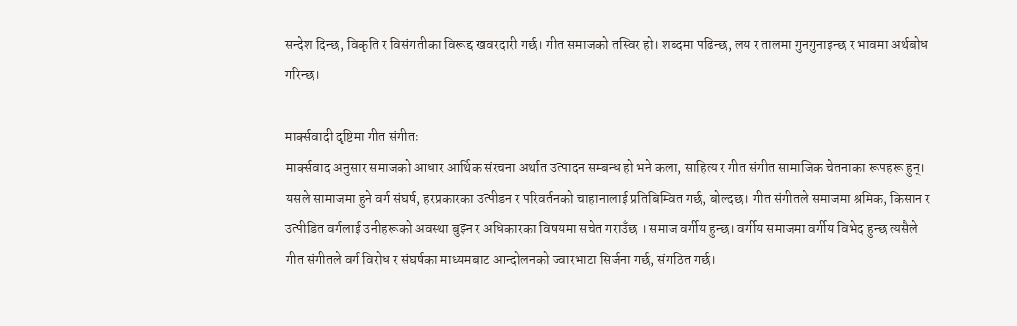सन्देश दिन्छ, विकृति र विसंगतीका विरूद्द खवरदारी गर्छ। गीत समाजको तस्विर हो। शब्दमा पढिन्छ, लय र तालमा गुनगुनाइन्छ र भावमा अर्थबोध गरिन्छ।

मार्क्सवादी दृष्टिमा गीत संगीतः
मार्क्सवाद अनुसार समाजको आधार आर्थिक संरचना अर्थात उत्पादन सम्बन्ध हो भने कला, साहित्य र गीत संगीत सामाजिक चेतनाका रूपहरू हुन्। यसले सामाजमा हुने वर्ग संघर्ष, हरप्रकारका उत्पीडन र परिवर्तनको चाहानालाई प्रतिबिम्वित गर्छ, बोल्दछ। गीत संगीतले समाजमा श्रमिक, किसान र उत्पीडित वर्गलाई उनीहरूको अवस्था बुझ्न र अधिकारका विषयमा सचेत गराउँछ । समाज वर्गीय हुन्छ। वर्गीय समाजमा वर्गीय विभेद हुन्छ त्यसैले गीत संगीतले वर्ग विरोध र संघर्षका माध्यमबाट आन्दोलनको ज्वारभाटा सिर्जना गर्छ, संगठित गर्छ।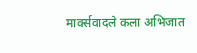मार्क्सवादले कला अभिजात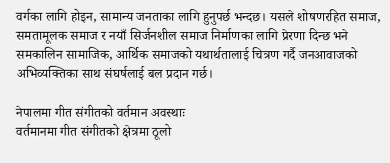वर्गका लागि होइन, सामान्य जनताका लागि हुनुपर्छ भन्दछ। यसले शोषणरहित समाज, समतामूलक समाज र नयाँ सिर्जनशील समाज निर्माणका लागि प्रेरणा दिन्छ भने समकालिन सामाजिक, आर्थिक समाजको यथार्थतालाई चित्रण गर्दै जनआवाजको अभिव्यक्तिका साथ संघर्षलाई बल प्रदान गर्छ।

नेपालमा गीत संगीतको वर्तमान अवस्थाः
वर्तमानमा गीत संगीतको क्षेत्रमा ठूलो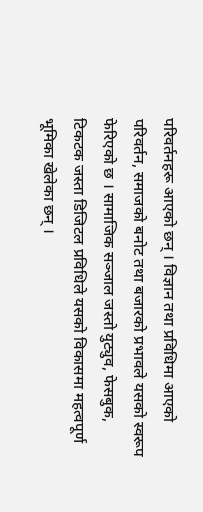परिवर्तनहरू आएको छन् । विज्ञान तथा प्रविधिमा आएको परिवर्तन, समाजको बनोट तथा बजारको प्रभावले यसको स्वरूप फेरिएको छ । सामाजिक सञ्जाल जस्तो युट्युव, फेसबुक, टिकटक जस्ता डिजिटल प्रविधिले यसको विकासमा महत्वपूर्ण भूमिका खेलेका छन् ।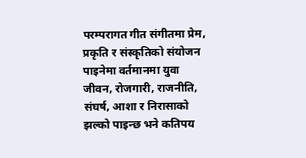परम्परागत गीत संगीतमा प्रेम, प्रकृति र संस्कृतिको संयोजन पाइनेमा वर्तमानमा युवा जीवन, रोजगारी, राजनीति, संघर्ष, आशा र निरासाको झल्को पाइन्छ भने कतिपय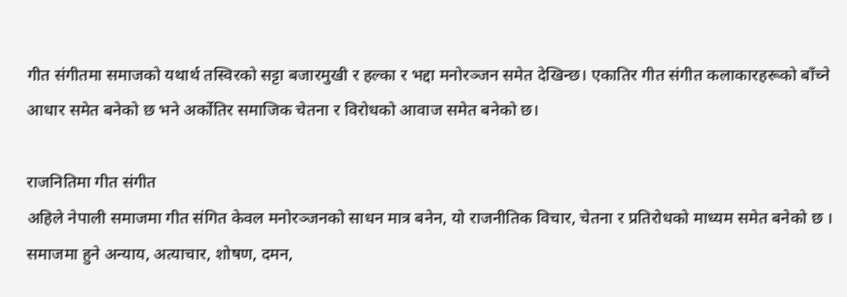गीत संगीतमा समाजको यथार्थ तस्विरको सट्टा बजारमुखी र हल्का र भद्दा मनोरञ्जन समेत देखिन्छ। एकातिर गीत संगीत कलाकारहरूको बाँच्ने आधार समेत बनेको छ भने अर्कोतिर समाजिक चेतना र विरोधको आवाज समेत बनेको छ।

राजनितिमा गीत संगीत
अहिले नेपाली समाजमा गीत संगित केवल मनोरञ्जनको साधन मात्र बनेन, यो राजनीतिक विचार, चेतना र प्रतिरोधको माध्यम समेत बनेको छ । समाजमा हुने अन्याय, अत्याचार, शोषण, दमन,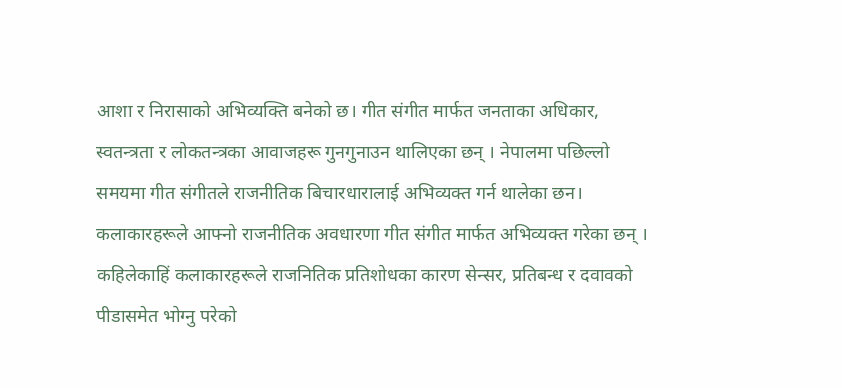आशा र निरासाको अभिव्यक्ति बनेको छ। गीत संगीत मार्फत जनताका अधिकार, स्वतन्त्रता र लोकतन्त्रका आवाजहरू गुनगुनाउन थालिएका छन् । नेपालमा पछिल्लो समयमा गीत संगीतले राजनीतिक बिचारधारालाई अभिव्यक्त गर्न थालेका छन। कलाकारहरूले आफ्नो राजनीतिक अवधारणा गीत संगीत मार्फत अभिव्यक्त गरेका छन् । कहिलेकाहिं कलाकारहरूले राजनितिक प्रतिशोधका कारण सेन्सर, प्रतिबन्ध र दवावको पीडासमेत भोग्नु परेको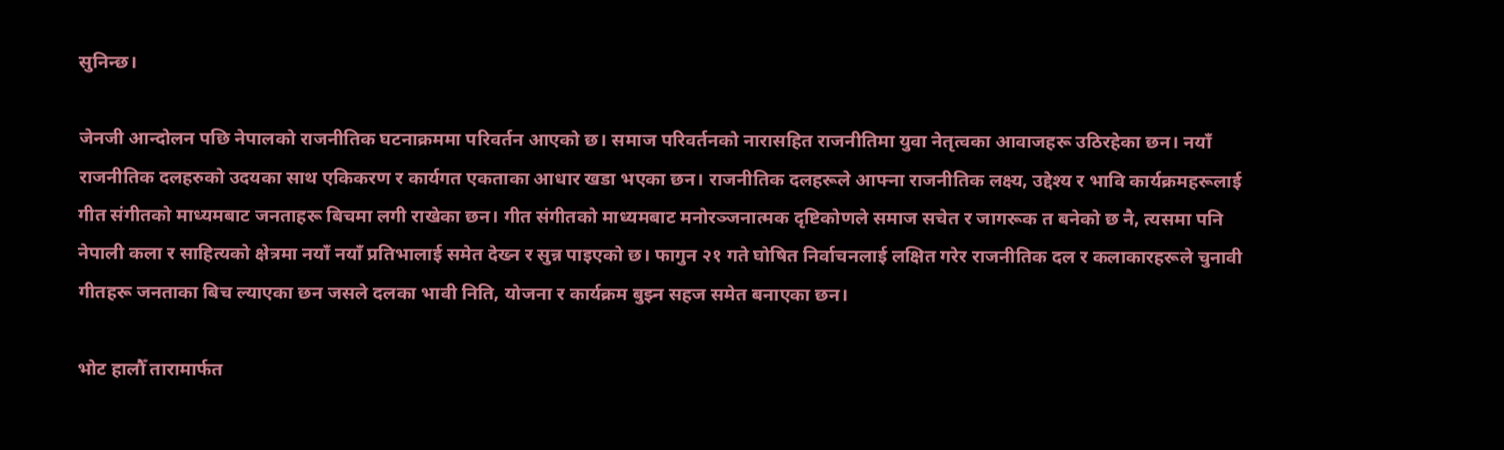सुनिन्छ।

जेनजी आन्दोलन पछि नेपालको राजनीतिक घटनाक्रममा परिवर्तन आएको छ। समाज परिवर्तनको नारासहित राजनीतिमा युवा नेतृत्वका आवाजहरू उठिरहेका छन। नयाँ राजनीतिक दलहरुको उदयका साथ एकिकरण र कार्यगत एकताका आधार खडा भएका छन। राजनीतिक दलहरूले आफ्ना राजनीतिक लक्ष्य, उद्देश्य र भावि कार्यक्रमहरूलाई गीत संगीतको माध्यमबाट जनताहरू बिचमा लगी राखेका छन। गीत संगीतको माध्यमबाट मनोरञ्जनात्मक दृष्टिकोणले समाज सचेत र जागरूक त बनेको छ नै, त्यसमा पनि नेपाली कला र साहित्यको क्षेत्रमा नयाँ नयाँ प्रतिभालाई समेत देख्न र सुन्न पाइएको छ। फागुन २१ गते घोषित निर्वाचनलाई लक्षित गरेर राजनीतिक दल र कलाकारहरूले चुनावी गीतहरू जनताका बिच ल्याएका छन जसले दलका भावी निति, योजना र कार्यक्रम बुझ्न सहज समेत बनाएका छन।

भोट हालौँ तारामार्फत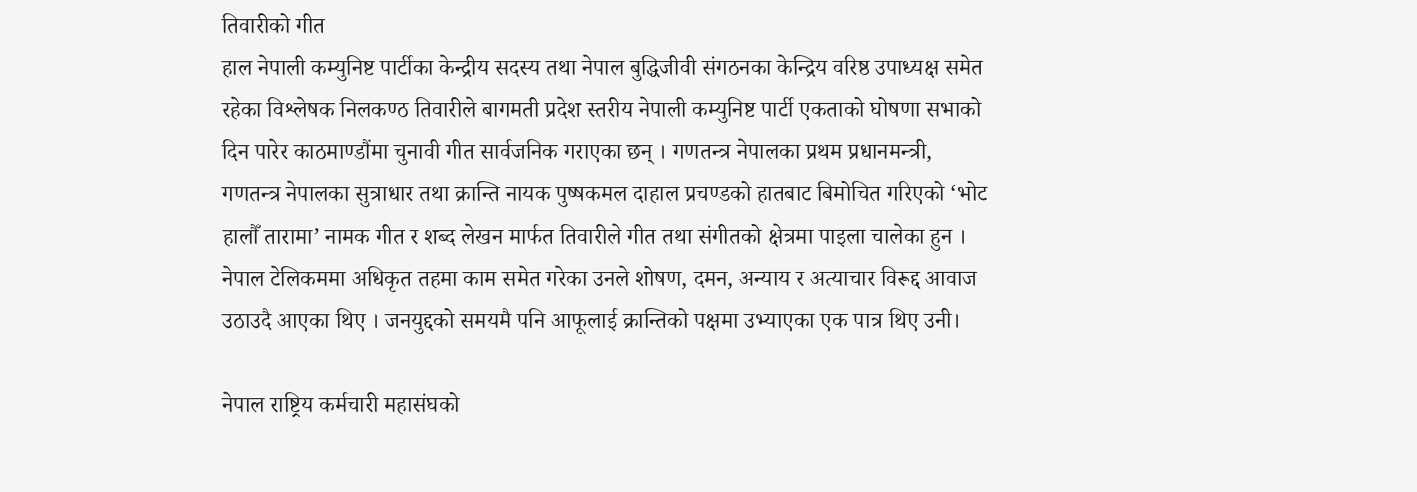तिवारीको गीत
हाल नेपाली कम्युनिष्ट पार्टीका केन्द्रीय सदस्य तथा नेपाल बुद्धिजीवी संगठनका केन्द्रिय वरिष्ठ उपाध्यक्ष समेत रहेका विश्लेषक निलकण्ठ तिवारीले बागमती प्रदेश स्तरीय नेपाली कम्युनिष्ट पार्टी एकताको घोषणा सभाको दिन पारेर काठमाण्डौंमा चुनावी गीत सार्वजनिक गराएका छन् । गणतन्त्र नेपालका प्रथम प्रधानमन्त्री, गणतन्त्र नेपालका सुत्राधार तथा क्रान्ति नायक पुष्षकमल दाहाल प्रचण्डको हातबाट बिमोचित गरिएको ‘भोट हालौँ तारामा’ नामक गीत र शब्द लेखन मार्फत तिवारीले गीत तथा संगीतको क्षेत्रमा पाइला चालेका हुन । नेपाल टेलिकममा अधिकृत तहमा काम समेत गरेका उनले शोषण, दमन, अन्याय र अत्याचार विरूद्द आवाज उठाउदै आएका थिए । जनयुद्दको समयमै पनि आफूलाई क्रान्तिको पक्षमा उभ्याएका एक पात्र थिए उनी।

नेपाल राष्ट्रिय कर्मचारी महासंघको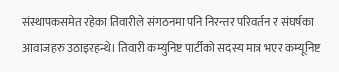संस्थापकसमेत रहेका तिवारीले संगठनमा पनि निरन्तर परिवर्तन र संघर्षका आवाजहरु उठाइरहन्थे। तिवारी कम्युनिष्ट पार्टीको सदस्य मात्र भएर कम्यूनिष्ट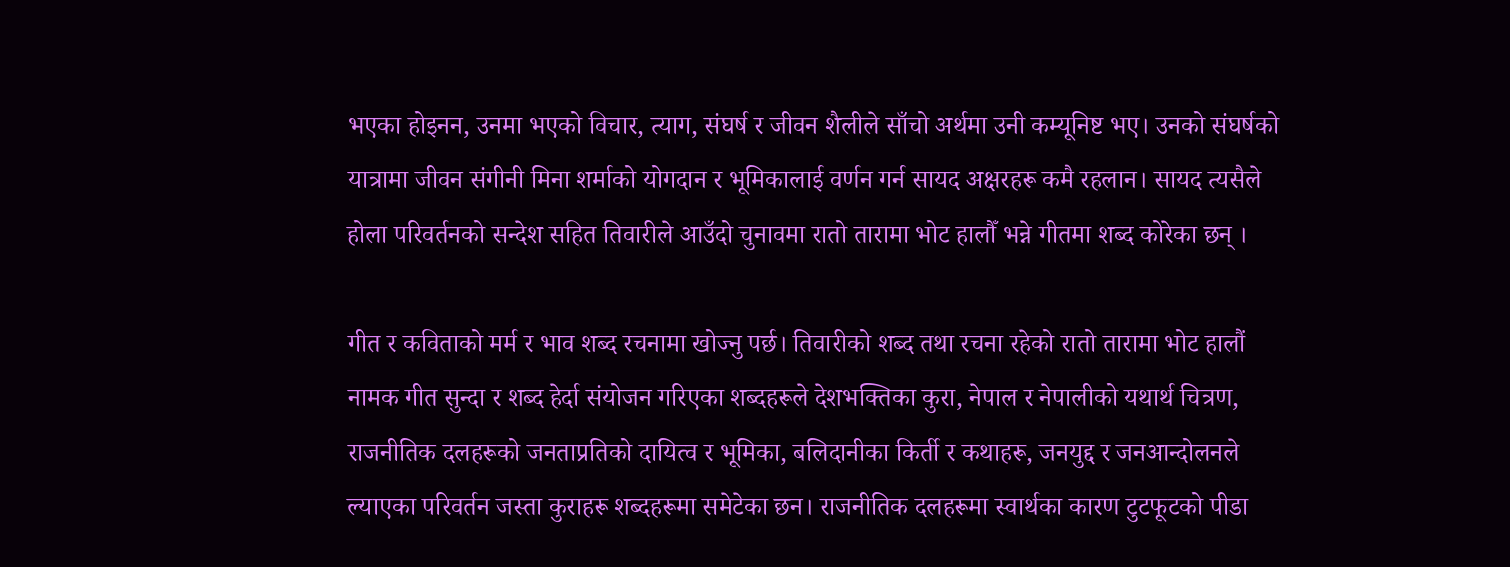भएका होइनन, उनमा भएको विचार, त्याग, संघर्ष र जीवन शैलीले साँचो अर्थमा उनी कम्यूनिष्ट भए। उनको संघर्षको यात्रामा जीवन संगीनी मिना शर्माको योगदान र भूमिकालाई वर्णन गर्न सायद अक्षरहरू कमै रहलान। सायद त्यसैले होला परिवर्तनको सन्देश सहित तिवारीले आउँदो चुनावमा रातो तारामा भोट हालौँ भन्ने गीतमा शब्द कोरेका छन् ।

गीत र कविताको मर्म र भाव शब्द रचनामा खोज्नु पर्छ। तिवारीको शब्द तथा रचना रहेको रातो तारामा भोट हालौं नामक गीत सुन्दा र शब्द हेर्दा संयोजन गरिएका शब्दहरूले देशभक्तिका कुरा, नेपाल र नेपालीको यथार्थ चित्रण, राजनीतिक दलहरूको जनताप्रतिको दायित्व र भूमिका, बलिदानीका किर्ती र कथाहरू, जनयुद्द र जनआन्दोलनले ल्याएका परिवर्तन जस्ता कुराहरू शब्दहरूमा समेटेका छन। राजनीतिक दलहरूमा स्वार्थका कारण टुटफूटको पीडा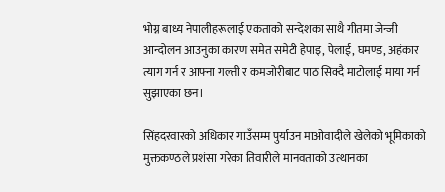भोग्न बाध्य नेपालीहरूलाई एकताको सन्देशका साथै गीतमा जेन्जी आन्दोलन आउनुका कारण समेत समेटी हेपाइ, पेलाई, घमण्ड, अहंकार त्याग गर्न र आफ्ना गल्ती र कमजोरीबाट पाठ सिक्दै माटोलाई माया गर्न सुझाएका छन।

सिंहदरवारको अधिकार गाउँसम्म पुर्याउन माओवादीले खेलेको भूमिकाको मुक्तकण्ठले प्रशंसा गरेका तिवारीले मानवताको उत्थानका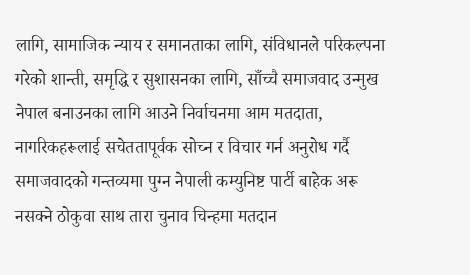लागि, सामाजिक न्याय र समानताका लागि, संविधानले परिकल्पना गरेको शान्ती, समृद्धि र सुशासनका लागि, साँच्चै समाजवाद उन्मुख नेपाल बनाउनका लागि आउने निर्वाचनमा आम मतदाता, नागरिकहरूलाई सचेततापूर्वक सोच्न र विचार गर्न अनुरोध गर्दै समाजवादको गन्तव्यमा पुग्न नेपाली कम्युनिष्ट पार्टी बाहेक अरू नसक्ने ठोकुवा साथ तारा चुनाव चिन्हमा मतदान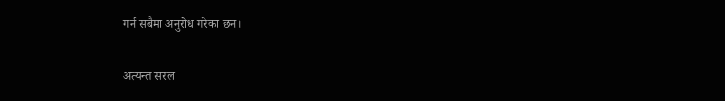गर्न सबैमा अनुरोध गरेका छन।

अत्यन्त सरल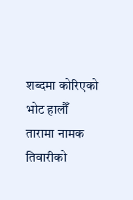शब्दमा कोरिएको भोट हालौँ तारामा नामक तिवारीको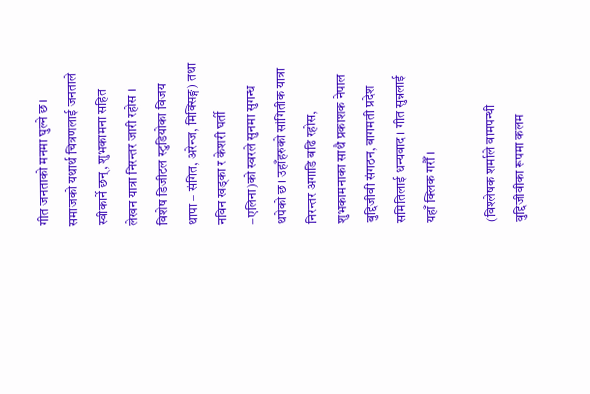गीत जनताको मनमा घुल्ने छ। समाजको यथार्थ चित्रणलाई जनताले स्वीकार्ने छन्, शुभकामना सहित लेखन यात्रा निरन्तर जारी रहोस । विशेष डिजीटल स्टुडियोका विजय थापा – संगित, अरेन्ज, मिक्सिङ्ग) तथा नविन खड्का र केशरी घर्ती –एलिना)को स्वरले सुनमा सुगन्ध थपेको छ। उहाँहरुको सांगितीक यात्रा निरन्तर अगाडि बढि रहोस, शुभकामनाका साथै प्रकाशक नेपाल बुद्दिजीवी संगठन, बागमती प्रदेश समितिलाई धन्यवाद । गीत सुन्नलाई यहाँ क्लिक गरौँ ।

(विश्लेषक शर्माले वामपन्थी वुद्दिजीवीका रूपमा कलम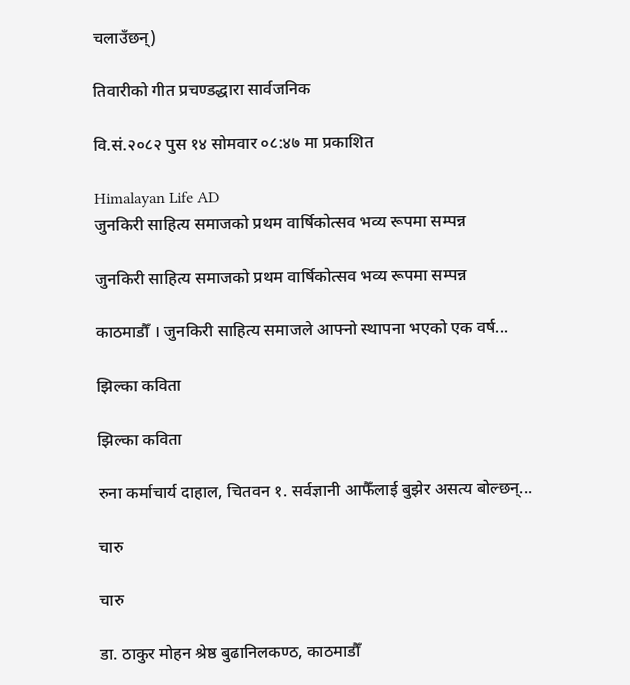चलाउँछन्)

तिवारीको गीत प्रचण्डद्धारा सार्वजनिक

वि.सं.२०८२ पुस १४ सोमवार ०८:४७ मा प्रकाशित

Himalayan Life AD
जुनकिरी साहित्य समाजको प्रथम वार्षिकोत्सव भव्य रूपमा सम्पन्न

जुनकिरी साहित्य समाजको प्रथम वार्षिकोत्सव भव्य रूपमा सम्पन्न

काठमाडौँ । जुनकिरी साहित्य समाजले आफ्नो स्थापना भएको एक वर्ष...

झिल्का कविता

झिल्का कविता

रुना कर्माचार्य दाहाल, चितवन १. सर्वज्ञानी आफैँलाई बुझेर असत्य बोल्छन्...

चारु

चारु

डा. ठाकुर मोहन श्रेष्ठ बुढानिलकण्ठ, काठमाडौँ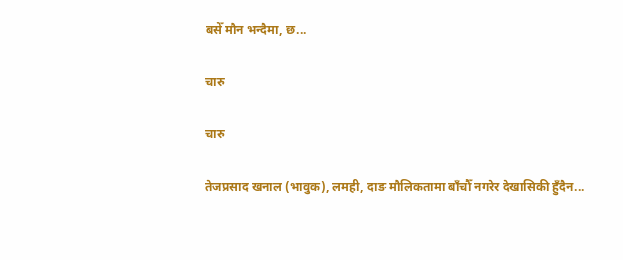बसेँ मौन भन्दैमा, छ‌...

चारु

चारु

तेजप्रसाद खनाल (भावुक), लमही, दाङ मौलिकतामा बाँचौँ नगरेर देखासिकी हुँदैन...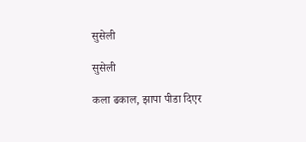सुसेली

सुसेली

कला ढकाल, झापा पीडा दिएर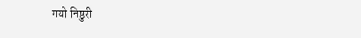गयो निष्ठुरी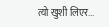त्यो खुशी लिएर...